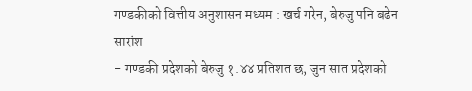गण्डकीको वित्तीय अनुशासन मध्यम : खर्च गरेन, बेरुजु पनि बढेन
सारांश
- गण्डकी प्रदेशको बेरुजु १.४४ प्रतिशत छ, जुन सात प्रदेशको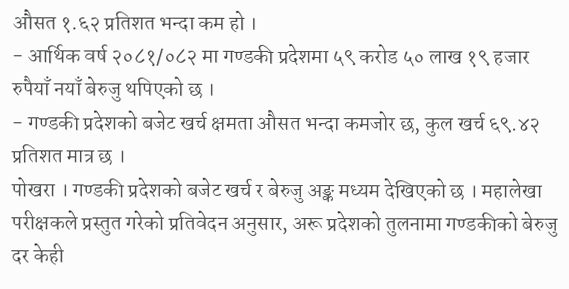औसत १.६२ प्रतिशत भन्दा कम हो ।
- आर्थिक वर्ष २०८१/०८२ मा गण्डकी प्रदेशमा ५९ करोड ५० लाख १९ हजार रुपैयाँ नयाँ बेरुजु थपिएको छ ।
- गण्डकी प्रदेशको बजेट खर्च क्षमता औसत भन्दा कमजोर छ, कुल खर्च ६९.४२ प्रतिशत मात्र छ ।
पोखरा । गण्डकी प्रदेशको बजेट खर्च र बेरुजु अङ्क मध्यम देखिएको छ । महालेखा परीक्षकले प्रस्तुत गरेको प्रतिवेदन अनुसार, अरू प्रदेशको तुलनामा गण्डकीको बेरुजु दर केही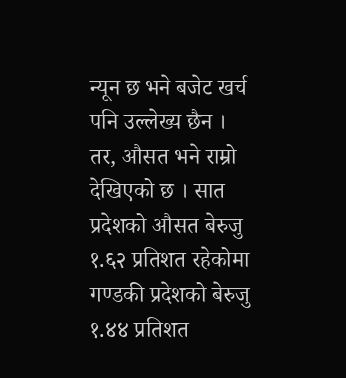न्यून छ भने बजेट खर्च पनि उल्लेख्य छैन ।
तर, औसत भने राम्रो देखिएको छ । सात प्रदेशको औसत बेरुजु १.६२ प्रतिशत रहेकोमा गण्डकी प्रदेशको बेरुजु १.४४ प्रतिशत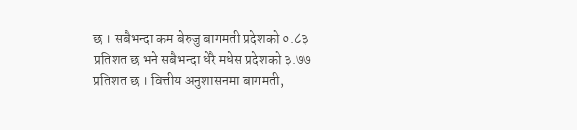छ । सबैभन्दा कम बेरुजु बागमती प्रदेशको ०.८३ प्रतिशत छ भने सबैभन्दा धेरै मधेस प्रदेशको ३.७७ प्रतिशत छ । वित्तीय अनुशासनमा बागमती,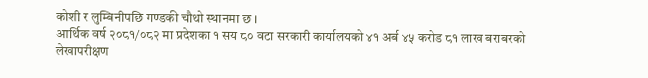कोशी र लुम्बिनीपछि गण्डकी चौथो स्थानमा छ ।
आर्थिक वर्ष २०८१/०८२ मा प्रदेशका १ सय ८० वटा सरकारी कार्यालयको ४१ अर्ब ४५ करोड ८१ लाख बराबरको लेखापरीक्षण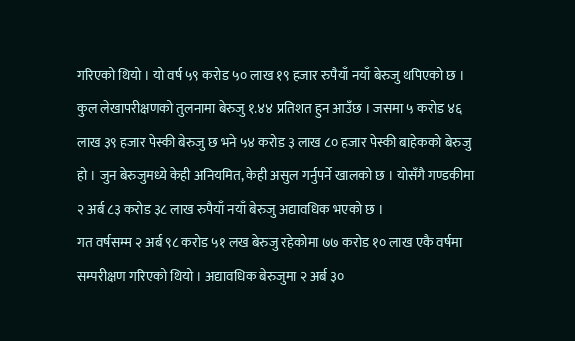गरिएको थियो । यो वर्ष ५९ करोड ५० लाख १९ हजार रुपैयाँ नयाँ बेरुजु थपिएको छ ।
कुल लेखापरीक्षणको तुलनामा बेरुजु १.४४ प्रतिशत हुन आउँछ । जसमा ५ करोड ४६ लाख ३९ हजार पेस्की बेरुजु छ भने ५४ करोड ३ लाख ८० हजार पेस्की बाहेकको बेरुजु हो । जुन बेरुजुमध्ये केही अनियमित, केही असुल गर्नुपर्ने खालको छ । योसँगै गण्डकीमा २ अर्ब ८३ करोड ३८ लाख रुपैयाँ नयाँ बेरुजु अद्यावधिक भएको छ ।
गत वर्षसम्म २ अर्ब ९८ करोड ५१ लख बेरुजु रहेकोमा ७७ करोड १० लाख एकै वर्षमा सम्परीक्षण गरिएको थियो । अद्यावधिक बेरुजुमा २ अर्ब ३०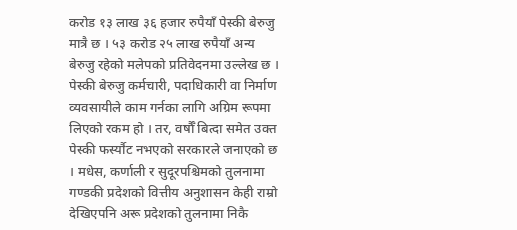करोड १३ लाख ३६ हजार रुपैयाँ पेस्की बेरुजु मात्रै छ । ५३ करोड २५ लाख रुपैयाँ अन्य बेरुजु रहेको मलेपको प्रतिवेदनमा उल्लेख छ । पेस्की बेरुजु कर्मचारी, पदाधिकारी वा निर्माण व्यवसायीले काम गर्नका लागि अग्रिम रूपमा लिएको रकम हो । तर, वर्षौँ बित्दा समेत उक्त पेस्की फर्स्यौट नभएको सरकारले जनाएको छ । मधेस, कर्णाली र सुदूरपश्चिमको तुलनामा गण्डकी प्रदेशको वित्तीय अनुशासन केही राम्रो देखिएपनि अरू प्रदेशको तुलनामा निकै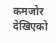कमजोर देखिएको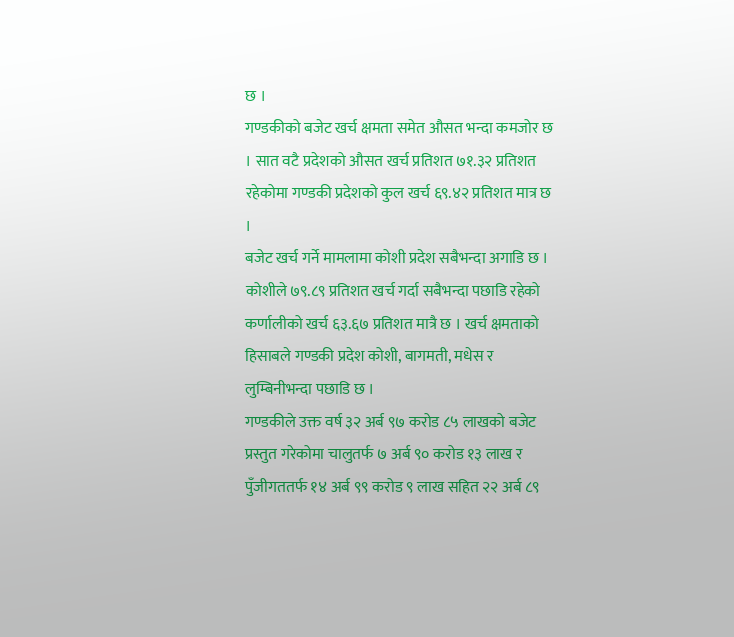छ ।
गण्डकीको बजेट खर्च क्षमता समेत औसत भन्दा कमजोर छ । सात वटै प्रदेशको औसत खर्च प्रतिशत ७१.३२ प्रतिशत रहेकोमा गण्डकी प्रदेशको कुल खर्च ६९.४२ प्रतिशत मात्र छ ।
बजेट खर्च गर्ने मामलामा कोशी प्रदेश सबैभन्दा अगाडि छ । कोशीले ७९.८९ प्रतिशत खर्च गर्दा सबैभन्दा पछाडि रहेको कर्णालीको खर्च ६३.६७ प्रतिशत मात्रै छ । खर्च क्षमताको हिसाबले गण्डकी प्रदेश कोशी, बागमती, मधेस र लुम्बिनीभन्दा पछाडि छ ।
गण्डकीले उक्त वर्ष ३२ अर्ब ९७ करोड ८५ लाखको बजेट प्रस्तुत गरेकोमा चालुतर्फ ७ अर्ब ९० करोड १३ लाख र पुँजीगततर्फ १४ अर्ब ९९ करोड ९ लाख सहित २२ अर्ब ८९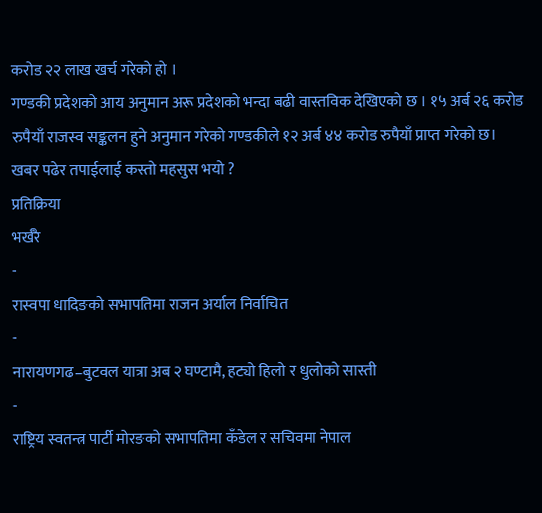करोड २२ लाख खर्च गरेको हो ।
गण्डकी प्रदेशको आय अनुमान अरू प्रदेशको भन्दा बढी वास्तविक देखिएको छ । १५ अर्ब २६ करोड रुपैयाँ राजस्व सङ्कलन हुने अनुमान गरेको गण्डकीले १२ अर्ब ४४ करोड रुपैयाँ प्राप्त गरेको छ।
खबर पढेर तपाईलाई कस्तो महसुस भयो ?
प्रतिक्रिया
भर्खरै
-
रास्वपा धादिङको सभापतिमा राजन अर्याल निर्वाचित
-
नारायणगढ–बुटवल यात्रा अब २ घण्टामै, हट्यो हिलो र धुलोको सास्ती
-
राष्ट्रिय स्वतन्त्र पार्टी मोरङको सभापतिमा कँडेल र सचिवमा नेपाल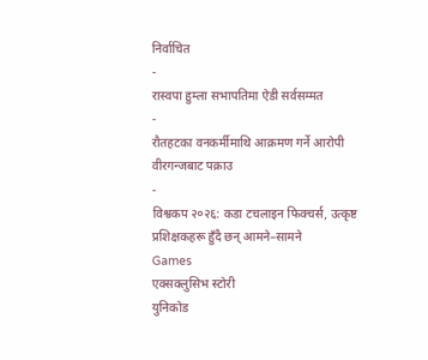निर्वाचित
-
रास्वपा हुम्ला सभापतिमा ऐडी सर्वसम्मत
-
रौतहटका वनकर्मीमाथि आक्रमण गर्ने आरोपी वीरगन्जबाट पक्राउ
-
विश्वकप २०२६: कडा टचलाइन फिक्चर्स, उत्कृष्ट प्रशिक्षकहरू हुँदै छन् आमने–सामने
Games
एक्सक्लुसिभ स्टोरी
युनिकोड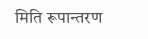मिति रूपान्तरण